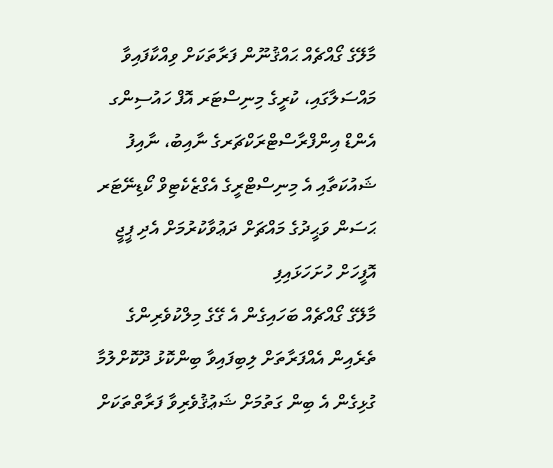މާލޭގެ ގޯއްޗެއް ޙައްޤުނޫން ފަރާތަކަށް ވިއްކާފައިވާ މައްސަލާގައި، ކުރީގެ މިނިސްޓަރ އޮފް ހައުސިންގ އެންޑް އިންފްރާސްޓްރަކްޗަރގެ ނާއިބު، ނާއިފު ޝައުކަތާއި އެ މިނިސްޓްރީގެ އެގްޒެކެޓިވް ކޯޑިނޭޓަރ ޙަސަން ވަޙީދުގެ މައްޗަށް ދަޢުވާކުރުމަށް އެދި ޕީޖީ އޮފީހަށް ހުށަހަޅައިފި
މާލޭގެ ގޯއްޗެއް ބަހައިގެން އެ ގޭގެ މިލްކުވެރިންގެ ތެރެއިން އެއްފަރާތަށް ލިބިފައިވާ ބިންކޮޅު ދޫކޮށްލުމާ ގުޅިގެން އެ ބިން ގަތުމަށް ޝަޢުޤުވެރިވާ ފަރާތްތަކަށް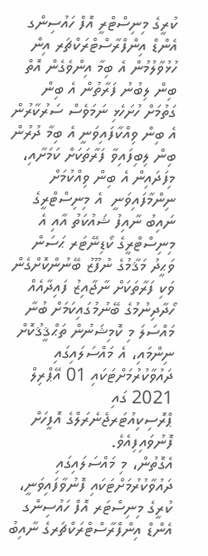ކުރީގެ މިނިސްޓްރީ އޮފް ހައުސިންގ އެންޑް އިންފްރާސްޓްރަކްޗަރ އިން ހުޅުވާލުމުން އެ ބިމާ އިންވެގެން އޮތް ބިން ލިބުނު ފަރާތުން އެ ބިން ގަތުމަށް ހުށަހެޅި ނަމަވެސް ސަރުކާރުން އެ ބިން ވިއްކާފައިވަނީ އެ ބިމާ ދުރުން ބިން ލިބިފައިވާ ފަރާތަކަށް ކަމަށާއި، މިފަދައިން އެ ބިން ވިއްކުމަށް ނިންމާފައިވަނީ  އެ މިނިސްޓްރީގެ ނައިބު ނާއިފު ޝައުކަތު އާއި އެ މިނިސްޓްރީގެ ކޯޑިނޭޓަރ ޙަސަން ވަޙީދު މަޤާމުގެ ނުފޫޒު ބޭނުންކޮށްގެން ވަކި ފަރާތަކަށް ނާޖާއިޒު ފައިދާއެއް ހޯދާދިނުމުގެ ބޭނުމުގައިކަމަށް ބުނާ މައްސަލަ މި ކޮމިޝަނުން ތަޙްޤީޤުކޮށް ނިންމައި، އެ މައްސަލައިގައި ދައުވާކުރުމަށްޓަކައި 01 އޭޕްރިލް 2021 ގައި ޕްރޮސިކިއުޓަރޖެނެރަލްގެ އޮފީހަށް ފޮނުވައިފިއެވެ.
އެގޮތުން، މި މައްސަލައިގައި ދައުވާކުރުމަށްޓަކައި ފޮނުވާފައިވަނީ، ކުރީގެ މިނިސްޓަރ އޮފް ހައުސިންގ އެންޑް އިންފްރާސްޓްރަކްޗަރގެ ނާއިބު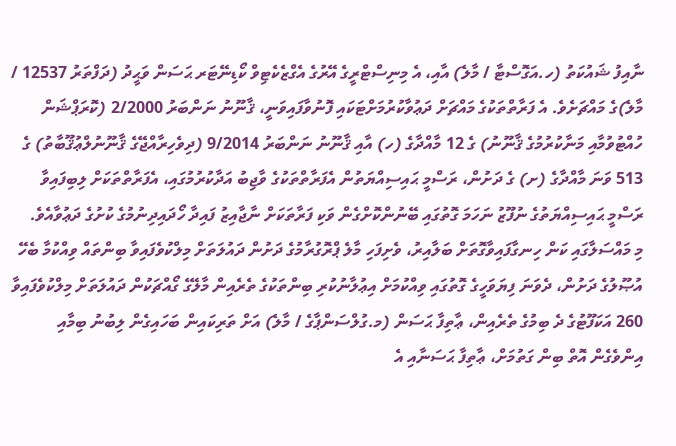ނާއިފު ޝައުކަތު (ހ.އަގޮސްޓާ / މާލެ) އާއި، އެ މިނިސްޓްރީގެ އޭރުގެ އެގްޒެކެޓިވް ކޯޑިނޭޓަރ ޙަސަން ވަޙީދު (ދަފްތަރު 12537 / މާލެ)ގެ މައްޗަށެވެ. އެ ފަރާތްތަކުގެ މައްޗަށް ދަޢުވާކުރުމަށްޓަކައި ފޮނުވާފައިވަނީ، ޤާނޫނު ނަންބަރު 2/2000 (ކޮރަޕްޝަން ހުއްޓުވުމާއި މަނާކުރުމުގެ ޤާނޫނު) ގެ 12 މާއްދާގެ (ހ) އާއި ޤާނޫނު ނަންބަރު 9/2014 (ދިވެހިރާއްޖޭގެ ޤާނޫނުލްޢުޤޫބާތު) ގެ 513 ވަނަ މާއްދާގެ (ށ) ގެ ދަށުން، ރަސްމީ ޙައިސިއްޔަތުން އެފަރާތްތަކުގެ ވާޖިބު އަދާކުރުމުގައި، އެފަރާތްތަކަށް ލިބިފައިވާ ރަސްމީ ޙައިސިއްޔަތުގެ ނުފޫޒު ނަހަމަ ގޮތުގައި ބޭނުންކޮށްގެން ވަކި ފަރާތަކަށް ނާޖާއިޒު ފައިދާ ހޯދައިދިނުމުގެ ކުށުގެ ދަޢުވާއެވެ.
މި މައްސަލާގައި ކަން ހިނގާފައިވާގޮތަށް ބަލާއިރު، ވެށިފަހި މާލެ ޕްރޮގުރާމުގެ ދަށުން ދައުލަތަށް މިލްކުވެފައިވާ ބިންތައް ވިއްކުމާ ބެހޭ އުޞޫލުގެ ދަށުން، ދެވަނަ ފިޔަވަހީގެ ގޮތުގައި ވިއްކުމަށް އިޢުލާނުކުރި ބިންތަކުގެ ތެރެއިން މާލޭގެ ގޯއްޗަކުން ދައުލަތަށް މިލްކުވެފައިވާ 260 އަކަފޫޓުގެ ދެ ބިމުގެ ތެރެއިން، ޢާތިފާ ޙަސަން (މ.ގުލްސަންޕާގެ / މާލެ) އަށް ތަރިކައިން ބަހައިގެން ލިބުނު ބިމާއި އިންވެގެން އޮތް ބިން ގަތުމަށް، ޢާތިފާ ޙަސަނާއި އެ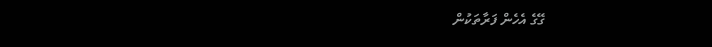ގޭގެ އެހެން ފަރާތަކުން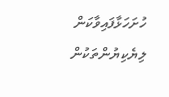ހުށަހަޅާފައިވާކަން ލިޔެކިޔުންތަކުން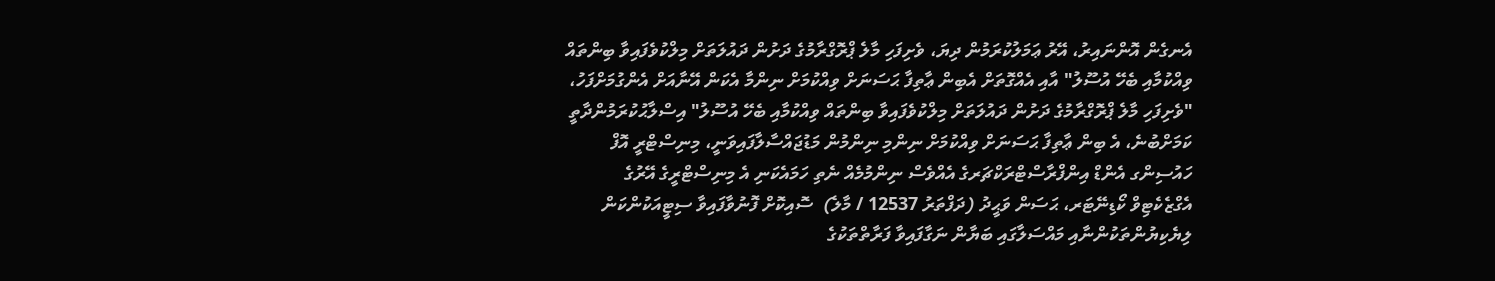އެނގެން އޮންނައިރު، އޭރު ޢަމަލުކުރަމުން ދިޔަ، ވެށިފަހި މާލެ ޕްރޮގްރާމުގެ ދަށުން ދައުލަތަށް މިލްކުވެފައިވާ ބިންތައް ވިއްކުމާއި ބެހޭ އުސޫލު" އާއި އެއްގޮތަށް އެބިން ޢާތިފާ ޙަސަނަށް ވިއްކުމަށް ނިންމާ އެކަން އޭނާއަށް އެންގުމަށްފަހު، "ވެށިފަހި މާލެ ޕްރޮގްރާމުގެ ދަށުން ދައުލަތަށް މިލްކުވެފައިވާ ބިންތައް ވިއްކުމާއި ބެހޭ އުސޫލު" އިސްލާޙުކުރަމުންދާތީ ކަމަށްބުނެ، އެ ބިން ޢާތިފާ ޙަސަނަށް ވިއްކުމަށް ނިންމި ނިންމުން މަޑުޖައްސާލާފައިވަނީ، މިނިސްޓްރީ އޮފް ހައުސިންގ އެންޑް އިންފްރާސްޓްރަކްޗަރގެ އެއްވެސް ނިންމުމެއް ނެތި ހަމައެކަނި އެ މިނިސްޓްރީގެ އޭރުގެ އެގްޒެކެޓިވް ކޯޑިނޭޓަރ، ޙަސަން ވަޙީދު (ދަފްތަރު 12537 / މާލެ)  ސޮއިކޮށް ފޮނުވާފައިވާ ސިޓީއަކުންކަން ލިޔެކިޔުންތަކުންނާއި މައްސަލާގައި ބަޔާން ނަގާފައިވާ ފަރާތްތަކުގެ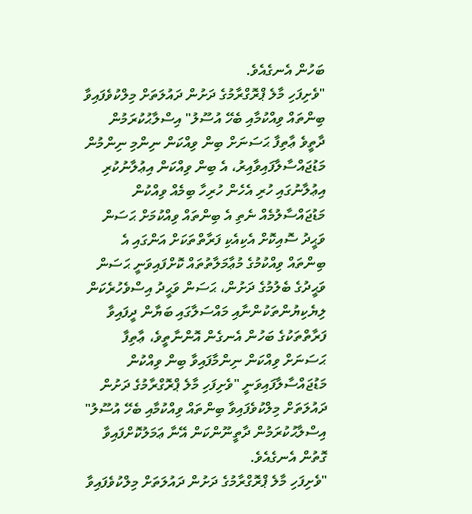ބަހުން އެނގެއެވެ.
"ވެށިފަހި މާލެ ޕްރޮގްރާމުގެ ދަށުން ދައުލަތަށް މިލްކުވެފައިވާ ބިންތައް ވިއްކުމާއި ބެހޭ އުސޫލު" އިސްލާޙުކުރަމުން ދާތީވެ ޢާތިފާ ޙަސަނަށް ބިން ވިއްކަން ނިންމި ނިންމުން މަޑުޖައްސާލާފައިވާއިރު، އެ ބިން ވިއްކަން އިޢުލާނުކުރި އިޢުލާނުގައި ހުރި އެހެން ހުރިހާ ބިމެއް ވިއްކުން މަޑުޖައްސާލުމެއް ނެތި އެ ބިންތައް ވިއްކުމަށް ޙަސަން ވަޙީދު ސޮއިކޮށް އެކިއެކި ފަރާތްތަކަށް އަންގައި އެ ބިންތައް ވިއްކުމުގެ މުޢާމަލާތުތައް ކޮށްފައިވަނީ ޙަސަން ވަޙީދުގެ ބެލުމުގެ ދަށުން، ޙަސަން ވަޙީދު އިސްވެހުރެކަން ލިޔެކިޔުންތަކުންނާއި މައްސަލާގައި ބަޔާން ދީފައިވާ ފަރާތްތަކުގެ ބަހުން އެނގެން އޮންނާތީވެ، ޢާތިފާ ޙަސަނަށް ވިއްކަން ނިންމާފައިވާ ބިން ވިއްކުން މަޑުޖައްސާލާފައިވަނީ "ވެށިފަހި މާލެ ޕްރޮގްރާމުގެ ދަށުން ދައުލަތަށް މިލްކުވެފައިވާ ބިންތައް ވިއްކުމާއި ބެހޭ އުސޫލު" އިސްލާޙުކުރަމުން ދާތީނޫންކަން އޭނާ ޢަމަލުކޮށްފައިވާ ގޮތުން އެނގެއެވެ.
"ވެށިފަހި މާލެ ޕްރޮގްރާމުގެ ދަށުން ދައުލަތަށް މިލްކުވެފައިވާ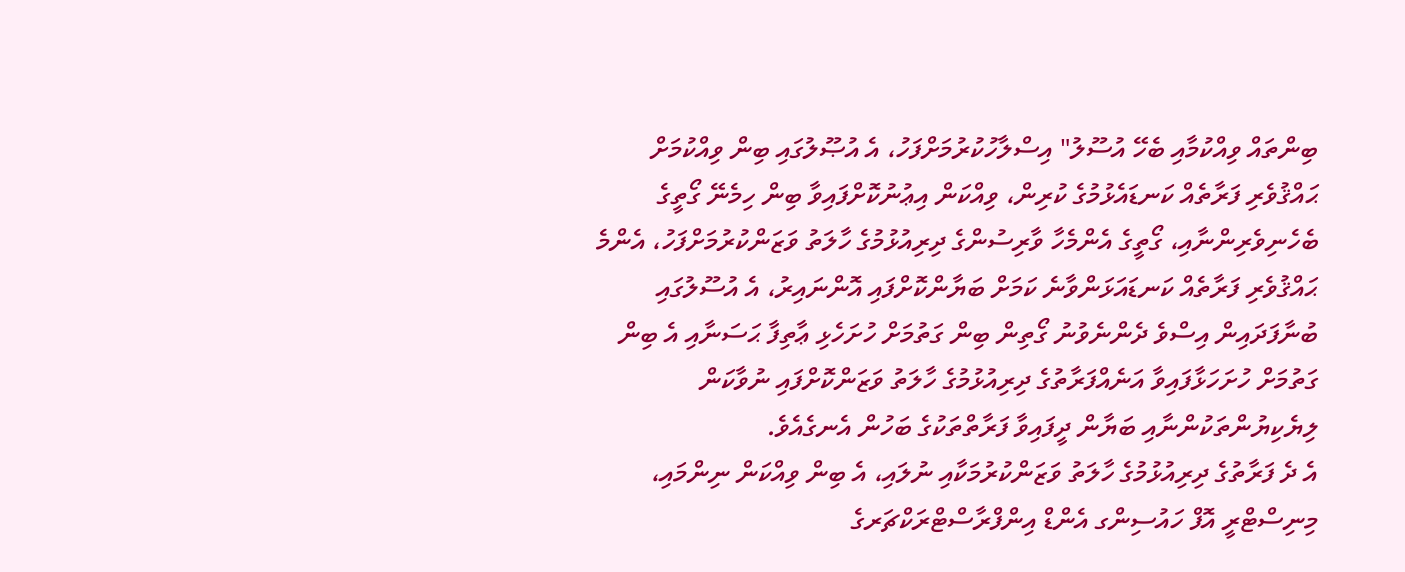ބިންތައް ވިއްކުމާއި ބެހޭ އުސޫލު" އިސްލާހުކުރުމަށްފަހު، އެ އުޞޫލުގައި ބިން ވިއްކުމަށް ޙައްޤުވެރި ފަރާތެއް ކަނޑައެޅުމުގެ ކުރިން، ވިއްކަން އިޢުނުކޮށްފައިވާ ބިން ހިމެނޭ ގޯތީގެ ބެހެނިވެރިންނާއި، ގޯތީގެ އެންމެހާ ވާރިސުންގެ ދިރިއުޅުމުގެ ހާލަތު ވަޒަންކުރުމަށްފަހު، އެންމެ ޙައްޤުވެރި ފަރާތެއް ކަނޑައަޅަންވާނެ ކަމަށް ބަޔާންކޮށްފައި އޮންނައިރު، އެ އުސޫލުގައި ބުނާފަދައިން އިސްވެ ދެންނެވުނު ގޯތިން ބިން ގަތުމަށް ހުށަހެޅި ޢާތިފާ ޙަސަނާއި އެ ބިން ގަތުމަށް ހުށަހަޅާފައިވާ އަނެއްފަރާތުގެ ދިރިއުޅުމުގެ ހާލަތު ވަޒަންކޮށްފައި ނުވާކަން ލިޔެކިޔުންތަކުންނާއި ބަޔާން ދީފައިވާ ފަރާތްތަކުގެ ބަހުން އެނގެއެވެ.
އެ ދެ ފަރާތުގެ ދިރިއުޅުމުގެ ހާލަތު ވަޒަންކުރުމަކާއި ނުލައި، އެ ބިން ވިއްކަން ނިންމައި، މިނިސްޓްރީ އޮފް ހައުސިންގ އެންޑް އިންފްރާސްޓްރަކްޗަރގެ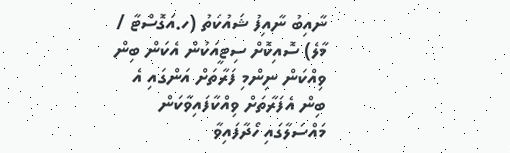ނާއިބު ނާއިފު ޝައުކަތު (ހ.އަގޮސްޓާ / މާލެ) ސޮއިކޮށް ސިޓީއަކުން އެކަން ބިން ވިއްކަން ނިންމި ފަރާތަށް އަންގައި އެ ބިން އެފަރާތަށް ވިއްކާފައިވާކަން މައްސަލާގައި ހޯދާފައިވާ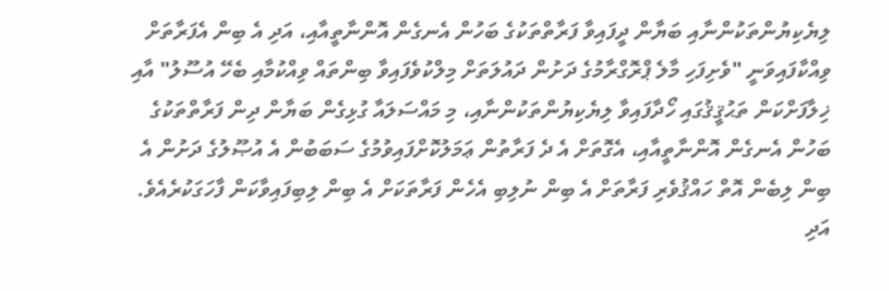ލިޔެކިޔުންތަކުންނާއި ބަޔާން ދީފައިވާ ފަރާތްތަކުގެ ބަހުން އެނގެން އޮންނާތީއާއި، އަދި އެ ބިން އެފަރާތަށް ވިއްކާފައިވަނީ "ވެށިފަހި މާލެ ޕްރޮގްރާމުގެ ދަށުން ދައުލަތަށް މިލްކުވެފައިވާ ބިންތައް ވިއްކުމާއި ބެހޭ އުސޫލު" އާއި ޚިލާފަށްކަން ތަޙުޤީޤުގައި ހޯދާފައިވާ ލިޔެކިޔުންތަކުންނާއި، މި މައްސަލައާ ގުޅިގެން ބަޔާން ދިން ފަރާތްތަކުގެ ބަހުން އެނގެން އޮންނާތީއާއި، އެގޮތަށް އެ ދެ ފަރާތުން ޢަމަލުކޮށްފައިވުމުގެ ސަބަބުން އެ އުޞޫލުގެ ދަށުން އެ ބިން ލިބެން އޮތް ހައްޤުވެރި ފަރާތަށް އެ ބިން ނުލިބި އެހެން ފަރާތަކަށް އެ ބިން ލިބިފައިވާކަން ފާހަގަކުރެއެވެ.
އަދި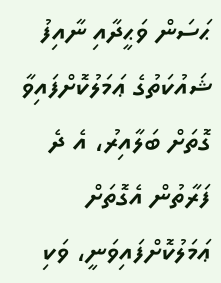ޙަސަން ވަޙީދާއި ނާއިފު ޝައުކަތުގެ ޢަމަލުކޮށްފައިވާ ގޮތަށް ބަލާއިރު، އެ ދެ ފަރާތުން އެގޮތަށް ޢަމަލުކޮށްފައިވަނީ، ވަކި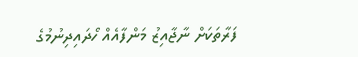ފަރާތަކަށް ނާޖާއިޒު މަންފާއެއް ހޯދައިދިނުމުގެ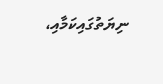ނިޔަތުގައިކަމާއި،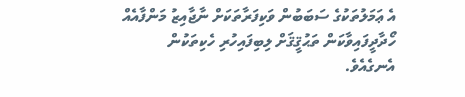އެ ޢަމަލުތަކުގެ ސަބަބުން ވަކިފަރާތަކަށް ނާޖާއިޒު މަންފާއެއް ހޯދާދީފައިވާކަން ތަޙުޤީޤަށް ލިބިފައިހުރި ހެކިތަކުން އެނގެއެވެ.